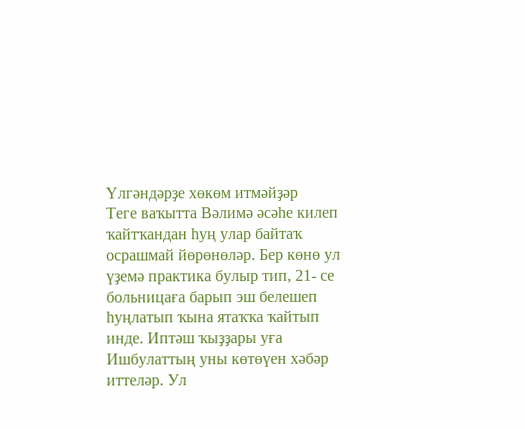Үлгәндәрҙе хөкөм итмәйҙәр
Теге ваҡытта Вәлимә әсәһе килеп ҡайтҡандан һуң улар байтаҡ осрашмай йөрөнөләр. Бер көнө ул үҙемә практика булыр тип, 21- се больницаға барып эш белешеп һуңлатып ҡына ятаҡҡа ҡайтып инде. Иптәш ҡыҙҙары уға Ишбулаттың уны көтөүен хәбәр иттеләр. Ул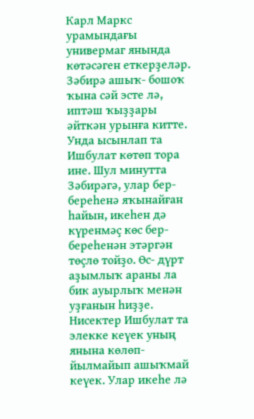Карл Маркс урамындағы универмаг янында көтәсәген еткерҙеләр. Зәбирә ашыҡ- бошоҡ ҡына сәй эсте лә, иптәш ҡыҙҙары әйткән урынға китте. Унда ысынлап та Ишбулат көтөп тора ине. Шул минутта Зәбирәгә, улар бер- береһенә яҡынайған һайын, икеһен дә күренмәҫ көс бер- береһенән этәргән төҫлө тойҙо. Өс- дүрт аҙымлыҡ араны ла бик ауырлыҡ менән уҙғанын һиҙҙе. Нисектер Ишбулат та элекке кеүек уның янына көлөп- йылмайып ашыҡмай кеүек. Улар икеһе лә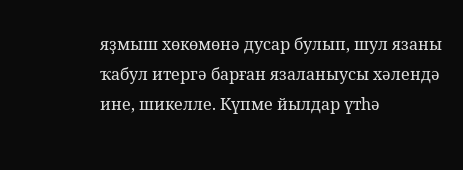яҙмыш хөкөмөнә дусар булып, шул язаны ҡабул итергә барған язаланыусы хәлендә ине, шикелле. Күпме йылдар үтһә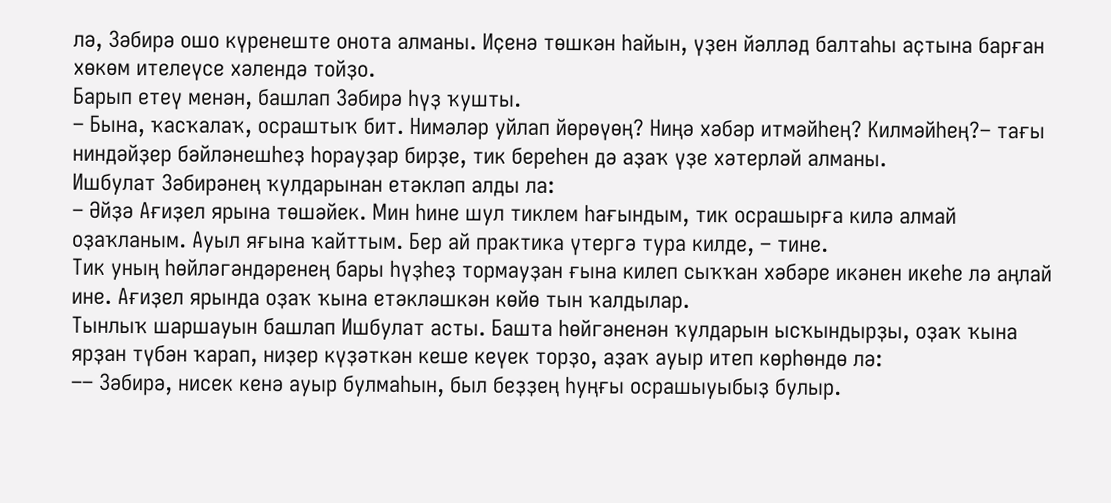лә, Зәбирә ошо күренеште онота алманы. Иҫенә төшкән һайын, үҙен йәлләд балтаһы аҫтына барған хөкөм ителеүсе хәлендә тойҙо.
Барып етеү менән, башлап Зәбирә һүҙ ҡушты.
– Бына, ҡасҡалаҡ, осраштыҡ бит. Нимәләр уйлап йөрөүөң? Ниңә хәбәр итмәйһең? Килмәйһең?– тағы ниндәйҙер бәйләнешһеҙ һорауҙар бирҙе, тик береһен дә аҙаҡ үҙе хәтерләй алманы.
Ишбулат Зәбирәнең ҡулдарынан етәкләп алды ла:
– Әйҙә Ағиҙел ярына төшәйек. Мин һине шул тиклем һағындым, тик осрашырға килә алмай оҙаҡланым. Ауыл яғына ҡайттым. Бер ай практика үтергә тура килде, – тине.
Тик уның һөйләгәндәренең бары һүҙһеҙ тормауҙан ғына килеп сыҡҡан хәбәре икәнен икеһе лә аңлай ине. Ағиҙел ярында оҙаҡ ҡына етәкләшкән көйө тын ҡалдылар.
Тынлыҡ шаршауын башлап Ишбулат асты. Башта һөйгәненән ҡулдарын ысҡындырҙы, оҙаҡ ҡына ярҙан түбән ҡарап, ниҙер күҙәткән кеше кеүек торҙо, аҙаҡ ауыр итеп көрһөндө лә:
–– Зәбирә, нисек кенә ауыр булмаһын, был беҙҙең һуңғы осрашыуыбыҙ булыр.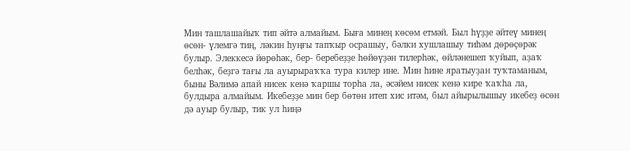Мин ташлашайыҡ тип әйтә алмайым. Быға минең көсөм етмәй. Был һүҙҙе әйтеү минең өсөн- үлемгә тиң, ләкин һуңғы тапҡыр осрашыу, бәлки хушлашыу тиһәм дөрөҫөрәк булыр. Элеккесә йөрөһәк, бер- беребеҙҙе һөйөүҙән тилерһәк, өйләнешеп ҡуйып, аҙаҡ белһәк, беҙгә тағы ла ауырыраҡҡа тура килер ине. Мин һине яратыуҙан туҡтаманым, быны Вәлимә апай нисек кенә ҡаршы торһа ла, әсәйем нисек кенә кире ҡаҡһа ла, булдыра алмайым. Икебеҙҙе мин бер бөтөн итеп хис итәм, был айырылышыу икебеҙ өсөн дә ауыр булыр, тик ул һиңә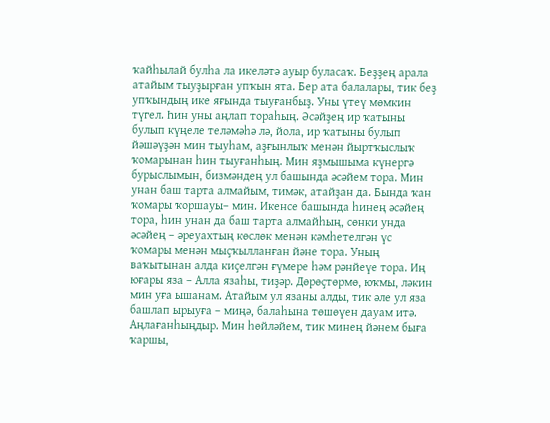ҡайһылай булһа ла икеләтә ауыр буласаҡ. Беҙҙең арала атайым тыуҙырған упҡын ята. Бер ата балалары, тик беҙ упҡындың ике яғында тыуғанбыҙ. Уны үтеү мөмкин түгел. Һин уны аңлап тораһың. Әсәйҙең ир ҡатыны булып күңеле теләмәһә лә, йола, ир ҡатыны булып йәшәүҙән мин тыуһам, аҙғынлыҡ менән йыртҡыслыҡ ҡомарынан һин тыуғанһың. Мин яҙмышыма күнергә бурыслымын, бизмәндең ул башында әсәйем тора. Мин унан баш тарта алмайым, тимәк, атайҙан да. Бында ҡан ҡомары ҡоршауы– мин. Икенсе башында һинең әсәйең тора, һин унан да баш тарта алмайһың, сөнки унда әсәйең – әреуахтың көслөк менән кәмһетелгән үс ҡомары менән мыҫҡылланған йәне тора. Уның ваҡытынан алда киҫелгән ғүмере һәм рәнйеүе тора. Иң юғары яза – Алла язаһы, тиҙәр. Дөрөҫтөрмө, юҡмы, ләкин мин уға ышанам. Атайым ул язаны алды, тик әле ул яза башлап ырыуға – миңә, балаһына төшөүен дауам итә. Аңлағанһыңдыр. Мин һөйләйем, тик минең йәнем быға ҡаршы,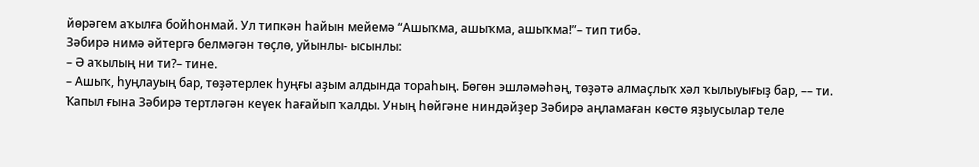йөрәгем аҡылға бойһонмай. Ул типкән һайын мейемә “Ашыҡма, ашыҡма, ашыҡма!”– тип тибә.
Зәбирә нимә әйтергә белмәгән төҫлө, уйынлы- ысынлы:
– Ә аҡылың ни ти?– тине.
– Ашыҡ, һуңлауың бар, төҙәтерлек һуңғы аҙым алдында тораһың. Бөгөн эшләмәһәң, төҙәтә алмаҫлыҡ хәл ҡылыуығыҙ бар, –– ти.
Ҡапыл ғына Зәбирә тертләгән кеүек һағайып ҡалды. Уның һөйгәне ниндәйҙер Зәбирә аңламаған көстө яҙыусылар теле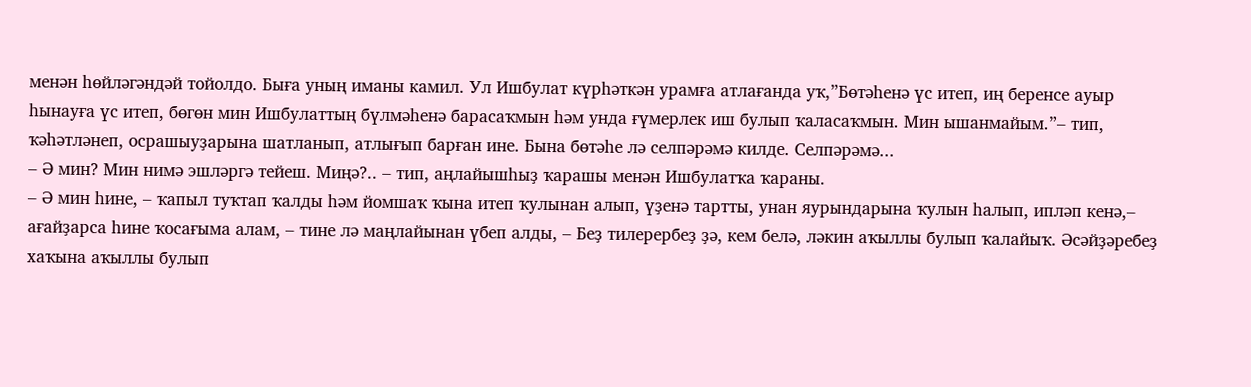менән һөйләгәндәй тойолдо. Быға уның иманы камил. Ул Ишбулат күрһәткән урамға атлағанда уҡ,”Бөтәһенә үс итеп, иң беренсе ауыр һынауға үс итеп, бөгөн мин Ишбулаттың бүлмәһенә барасаҡмын һәм унда ғүмерлек иш булып ҡаласаҡмын. Мин ышанмайым.”– тип, ҡәһәтләнеп, осрашыуҙарына шатланып, атлығып барған ине. Бына бөтәһе лә селпәрәмә килде. Селпәрәмә...
– Ә мин? Мин нимә эшләргә тейеш. Миңә?.. – тип, аңлайышһыҙ ҡарашы менән Ишбулатҡа ҡараны.
– Ә мин һине, – ҡапыл туҡтап ҡалды һәм йомшаҡ ҡына итеп ҡулынан алып, үҙенә тартты, унан яурындарына ҡулын һалып, ипләп кенә,– ағайҙарса һине ҡосағыма алам, – тине лә маңлайынан үбеп алды, – Беҙ тилерербеҙ ҙә, кем белә, ләкин аҡыллы булып ҡалайыҡ. Әсәйҙәребеҙ хаҡына аҡыллы булып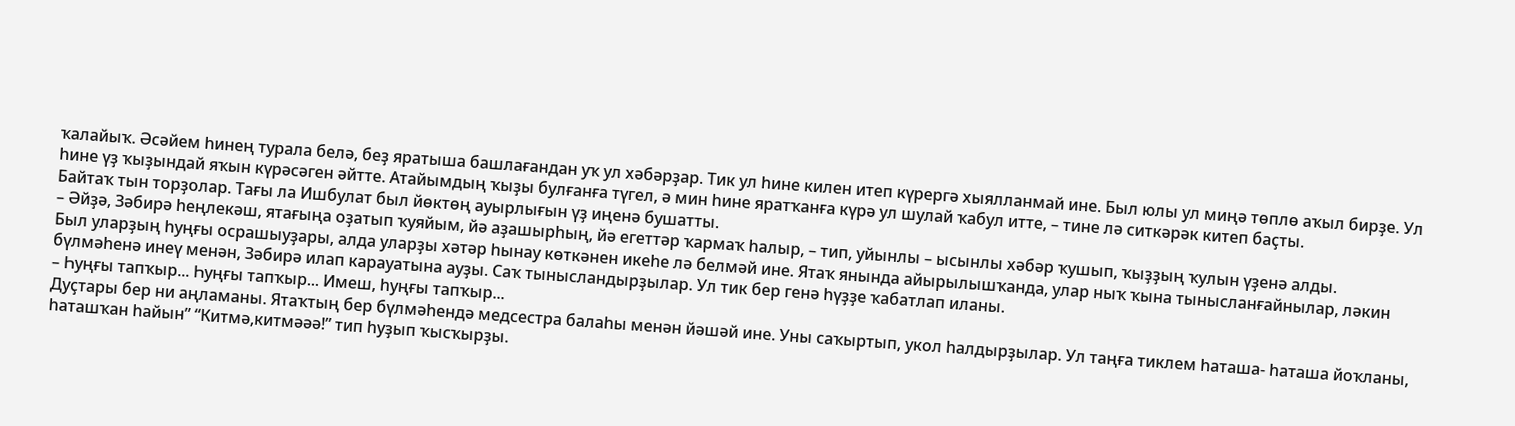ҡалайыҡ. Әсәйем һинең турала белә, беҙ яратыша башлағандан уҡ ул хәбәрҙар. Тик ул һине килен итеп күрергә хыялланмай ине. Был юлы ул миңә төплө аҡыл бирҙе. Ул һине үҙ ҡыҙындай яҡын күрәсәген әйтте. Атайымдың ҡыҙы булғанға түгел, ә мин һине яратҡанға күрә ул шулай ҡабул итте, – тине лә ситкәрәк китеп баҫты.
Байтаҡ тын торҙолар. Тағы ла Ишбулат был йөктөң ауырлығын үҙ иңенә бушатты.
– Әйҙә, Зәбирә һеңлекәш, ятағыңа оҙатып ҡуяйым, йә аҙашырһың, йә егеттәр ҡармаҡ һалыр, – тип, уйынлы – ысынлы хәбәр ҡушып, ҡыҙҙың ҡулын үҙенә алды.
Был уларҙың һуңғы осрашыуҙары, алда уларҙы хәтәр һынау көткәнен икеһе лә белмәй ине. Ятаҡ янында айырылышҡанда, улар ныҡ ҡына тынысланғайнылар, ләкин бүлмәһенә инеү менән, Зәбирә илап карауатына ауҙы. Саҡ тынысландырҙылар. Ул тик бер генә һүҙҙе ҡабатлап иланы.
– Һуңғы тапҡыр... Һуңғы тапҡыр... Имеш, һуңғы тапҡыр...
Дуҫтары бер ни аңламаны. Ятаҡтың бер бүлмәһендә медсестра балаһы менән йәшәй ине. Уны саҡыртып, укол һалдырҙылар. Ул таңға тиклем һаташа- һаташа йоҡланы, һаташҡан һайын” “Китмә,китмәәә!” тип һуҙып ҡысҡырҙы.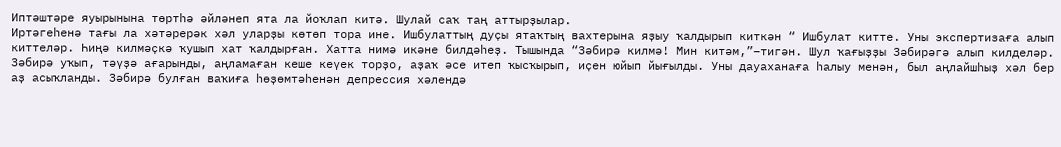Иптәштәре яуырынына төртһә әйләнеп ята ла йоҡлап китә. Шулай саҡ таң аттырҙылар.
Иртәгеһенә тағы ла хәтәрерәк хәл уларҙы көтөп тора ине. Ишбулаттың дуҫы ятаҡтың вахтерына яҙыу ҡалдырып киткән “ Ишбулат китте. Уны экспертизаға алып киттеләр. Һиңә килмәҫкә ҡушып хат ҡалдырған. Хатта нимә икәне билдәһеҙ. Тышында “Зәбирә килмә! Мин китәм,”–тигән. Шул ҡағыҙҙы Зәбирәгә алып килделәр. Зәбирә уҡып, тәүҙә ағарынды, аңламаған кеше кеүек торҙо, аҙаҡ әсе итеп ҡысҡырып, иҫен юйып йығылды. Уны дауаханаға һалыу менән, был аңлайшһыҙ хәл бер аҙ асыҡланды. Зәбирә булған ваҡиға һөҙөмтәһенән депрессия хәлендә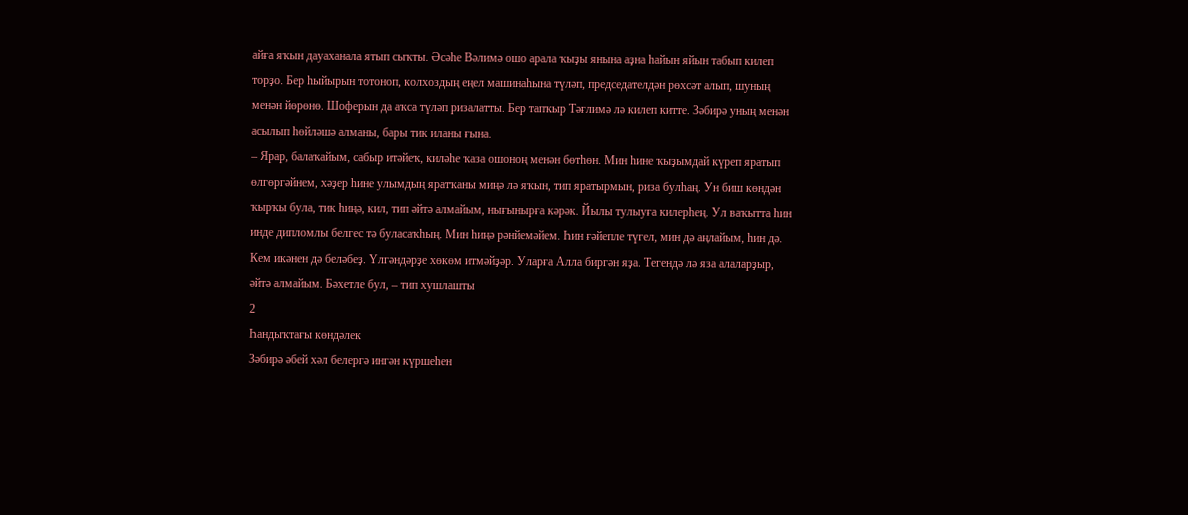айға яҡын дауаханала ятып сыҡты. Әсәһе Вәлимә ошо арала ҡыҙы янына аҙна һайын яйын табып килеп торҙо. Бер һыйырын тотоноп, колхоздың еңел машинаһына түләп, председателдән рөхсәт алып, шуның менән йөрөнө. Шоферын да аҡса түләп ризалатты. Бер тапҡыр Тәғлимә лә килеп китте. Зәбирә уның менән асылып һөйләшә алманы, бары тик иланы ғына.
– Ярар, балаҡайым, сабыр итәйеҡ, киләһе ҡаза ошоноң менән бөтһөн. Мин һине ҡыҙымдай күреп яратып өлгөргәйнем, хәҙер һине улымдың яратҡаны миңә лә яҡын, тип яратырмын, риза булһаң. Ун биш көндән ҡырҡы була, тик һиңә, кил, тип әйтә алмайым, нығынырға кәрәк. Йылы тулыуға килерһең. Ул ваҡытта һин инде дипломлы белгес тә буласаҡһың. Мин һиңә рәнйемәйем. Һин ғәйепле түгел, мин дә аңлайым, һин дә. Кем икәнен дә беләбеҙ. Үлгәндәрҙе хөкөм итмәйҙәр. Уларға Алла биргән яҙа. Тегендә лә яза алаларҙыр, әйтә алмайым. Бәхетле бул, – тип хушлашты
2
Һандыҡтағы көндәлек
Зәбирә әбей хәл белергә ингән күршеһен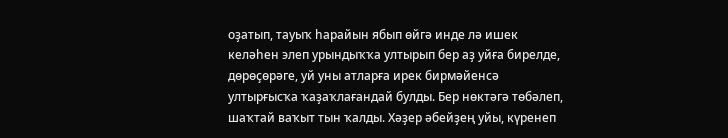оҙатып, тауыҡ һарайын ябып өйгә инде лә ишек келәһен элеп урындыҡҡа ултырып бер аҙ уйға бирелде, дөрөҫөрәге, уй уны атларға ирек бирмәйенсә ултырғысҡа ҡаҙаҡлағандай булды. Бер нөктәгә төбәлеп, шаҡтай ваҡыт тын ҡалды. Хәҙер әбейҙең уйы, күренеп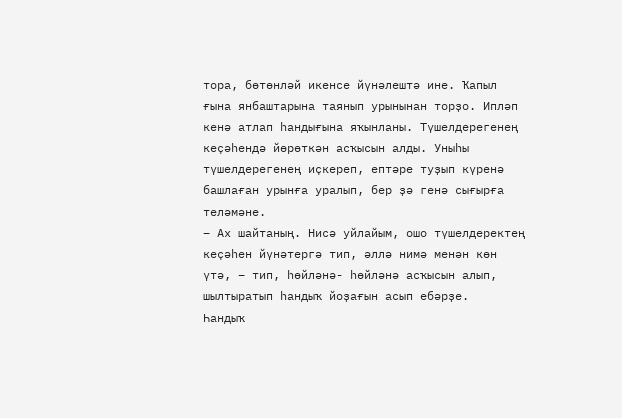тора, бөтөнләй икенсе йүнәлештә ине. Ҡапыл ғына янбаштарына таянып урынынан торҙо. Ипләп кенә атлап һандығына яҡынланы. Түшелдерегенең кеҫәһендә йөрөткән асҡысын алды. Уныһы түшелдерегенең иҫкереп, ептәре туҙып күренә башлаған урынға уралып, бер ҙә генә сығырға теләмәне.
– Ах шайтаның. Нисә уйлайым, ошо түшелдеректең кеҫәһен йүнәтергә тип, әллә нимә менән көн үтә, – тип, һөйләнә- һөйләнә асҡысын алып, шылтыратып һандыҡ йоҙағын асып ебәрҙе.
Һандыҡ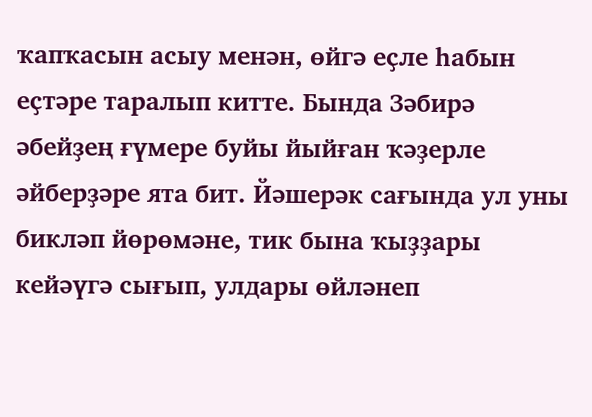ҡапҡасын асыу менән, өйгә еҫле һабын еҫтәре таралып китте. Бында Зәбирә әбейҙең ғүмере буйы йыйған ҡәҙерле әйберҙәре ята бит. Йәшерәк сағында ул уны бикләп йөрөмәне, тик бына ҡыҙҙары кейәүгә сығып, улдары өйләнеп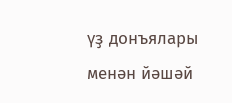үҙ донъялары менән йәшәй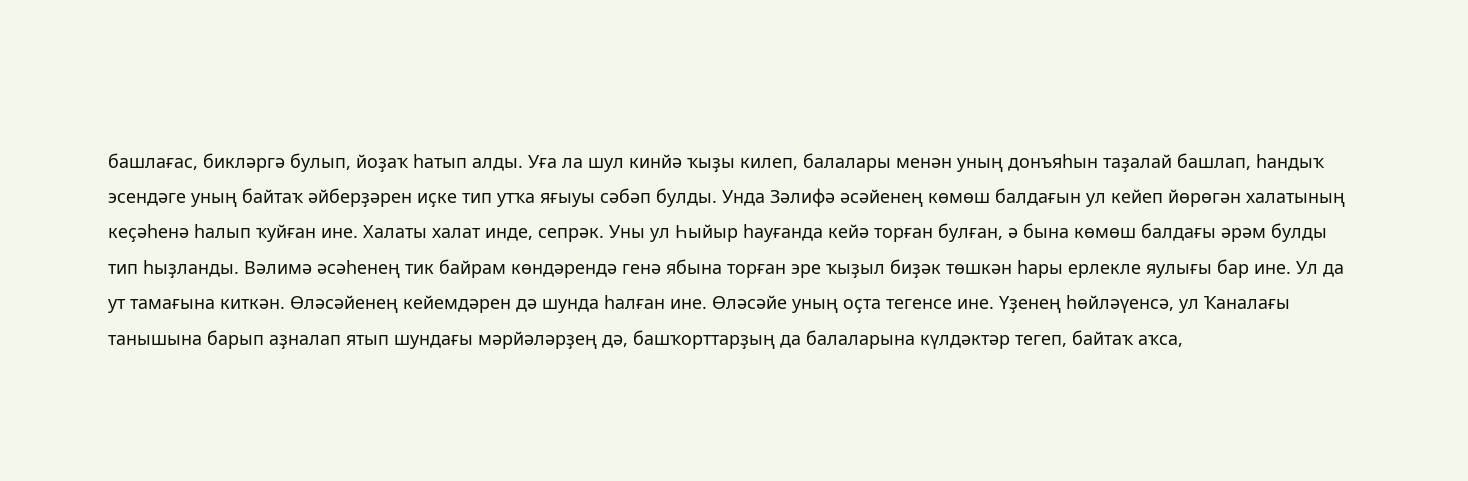башлағас, бикләргә булып, йоҙаҡ һатып алды. Уға ла шул кинйә ҡыҙы килеп, балалары менән уның донъяһын таҙалай башлап, һандыҡ эсендәге уның байтаҡ әйберҙәрен иҫке тип утҡа яғыуы сәбәп булды. Унда Зәлифә әсәйенең көмөш балдағын ул кейеп йөрөгән халатының кеҫәһенә һалып ҡуйған ине. Халаты халат инде, сепрәк. Уны ул Һыйыр һауғанда кейә торған булған, ә бына көмөш балдағы әрәм булды тип һыҙланды. Вәлимә әсәһенең тик байрам көндәрендә генә ябына торған эре ҡыҙыл биҙәк төшкән һары ерлекле яулығы бар ине. Ул да ут тамағына киткән. Өләсәйенең кейемдәрен дә шунда һалған ине. Өләсәйе уның оҫта тегенсе ине. Үҙенең һөйләүенсә, ул Ҡаналағы танышына барып аҙналап ятып шундағы мәрйәләрҙең дә, башҡорттарҙың да балаларына күлдәктәр тегеп, байтаҡ аҡса,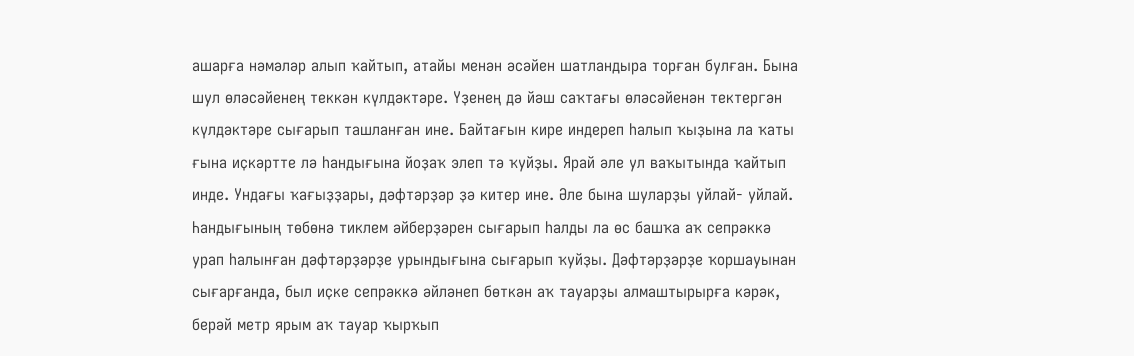ашарға нәмәләр алып ҡайтып, атайы менән әсәйен шатландыра торған булған. Бына шул өләсәйенең теккән күлдәктәре. Үҙенең дә йәш саҡтағы өләсәйенән тектергән күлдәктәре сығарып ташланған ине. Байтағын кире индереп һалып ҡыҙына ла ҡаты ғына иҫкәртте лә һандығына йоҙаҡ элеп тә ҡуйҙы. Ярай әле ул ваҡытында ҡайтып инде. Ундағы ҡағыҙҙары, дәфтәрҙәр ҙә китер ине. Әле бына шуларҙы уйлай- уйлай. Һандығының төбөнә тиклем әйберҙәрен сығарып һалды ла өс башҡа аҡ сепрәккә урап һалынған дәфтәрҙәрҙе урындығына сығарып ҡуйҙы. Дәфтәрҙәрҙе ҡоршауынан сығарғанда, был иҫке сепрәккә әйләнеп бөткән аҡ тауарҙы алмаштырырға кәрәк, берәй метр ярым аҡ тауар ҡырҡып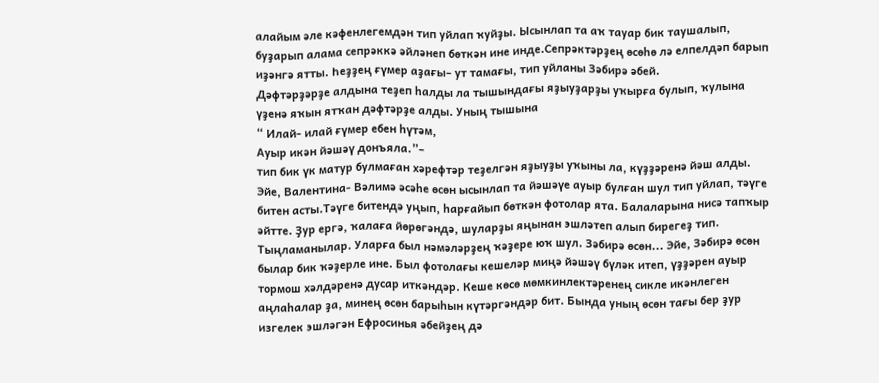алайым әле кәфенлегемдән тип уйлап ҡуйҙы. Ысынлап та аҡ тауар бик таушалып, буҙарып алама сепрәккә әйләнеп бөткән ине инде.Сепрәктәрҙең өсөһө лә елпелдәп барып иҙәнгә ятты. Һеҙҙең ғүмер аҙағы– ут тамағы, тип уйланы Зәбирә әбей.
Дәфтәрҙәрҙе алдына теҙеп һалды ла тышындағы яҙыуҙарҙы уҡырға булып, ҡулына үҙенә яҡын ятҡан дәфтәрҙе алды. Уның тышына
“ Илай- илай ғүмер ебен һүтәм,
Ауыр икән йәшәү донъяла.”–
тип бик үк матур булмаған хәрефтәр теҙелгән яҙыуҙы уҡыны ла, күҙҙәренә йәш алды. Эйе, Валентина- Вәлимә әсәһе өсөн ысынлап та йәшәүе ауыр булған шул тип уйлап, тәүге битен асты.Тәүге битендә уңып, һарғайып бөткән фотолар ята. Балаларына нисә тапҡыр әйтте. Ҙур ергә, ҡалаға йөрөгәндә, шуларҙы яңынан эшләтеп алып бирегеҙ тип. Тыңламанылар. Уларға был нәмәләрҙең ҡәҙере юҡ шул. Зәбирә өсөн... Эйе, Зәбирә өсөн былар бик ҡәҙерле ине. Был фотолағы кешеләр миңә йәшәү бүләк итеп, үҙҙәрен ауыр тормош хәлдәренә дусар иткәндәр. Кеше көсө мөмкинлектәренең сикле икәнлеген аңлаһалар ҙа, минең өсөн барыһын күтәргәндәр бит. Бында уның өсөн тағы бер ҙур изгелек эшләгән Ефросинья әбейҙең дә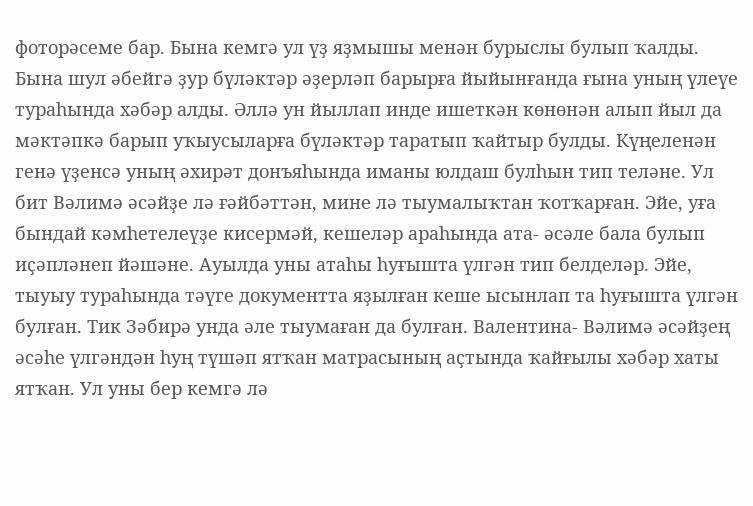фоторәсеме бар. Бына кемгә ул үҙ яҙмышы менән бурыслы булып ҡалды. Бына шул әбейгә ҙур бүләктәр әҙерләп барырға йыйынғанда ғына уның үлеүе тураһында хәбәр алды. Әллә ун йыллап инде ишеткән көнөнән алып йыл да мәктәпкә барып уҡыусыларға бүләктәр таратып ҡайтыр булды. Күңеленән генә үҙенсә уның әхирәт донъяһында иманы юлдаш булһын тип теләне. Ул бит Вәлимә әсәйҙе лә ғәйбәттән, мине лә тыумалыҡтан ҡотҡарған. Эйе, уға бындай кәмһетелеүҙе кисермәй, кешеләр араһында ата- әсәле бала булып иҫәпләнеп йәшәне. Ауылда уны атаһы һуғышта үлгән тип белделәр. Эйе, тыуыу тураһында тәүге документта яҙылған кеше ысынлап та һуғышта үлгән булған. Тик Зәбирә унда әле тыумаған да булған. Валентина- Вәлимә әсәйҙең әсәһе үлгәндән һуң түшәп ятҡан матрасының аҫтында ҡайғылы хәбәр хаты ятҡан. Ул уны бер кемгә лә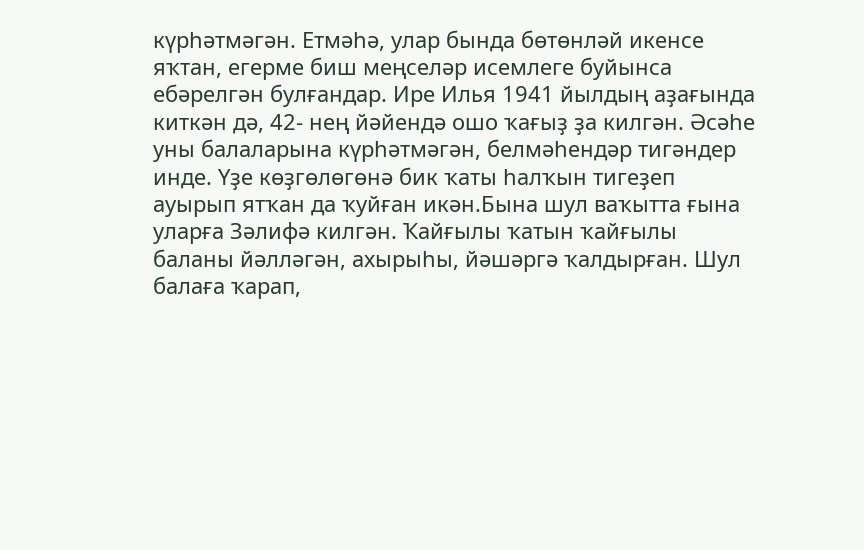күрһәтмәгән. Етмәһә, улар бында бөтөнләй икенсе яҡтан, егерме биш меңселәр исемлеге буйынса ебәрелгән булғандар. Ире Илья 1941 йылдың аҙағында киткән дә, 42- нең йәйендә ошо ҡағыҙ ҙа килгән. Әсәһе уны балаларына күрһәтмәгән, белмәһендәр тигәндер инде. Үҙе көҙгөлөгөнә бик ҡаты һалҡын тигеҙеп ауырып ятҡан да ҡуйған икән.Бына шул ваҡытта ғына уларға Зәлифә килгән. Ҡайғылы ҡатын ҡайғылы баланы йәлләгән, ахырыһы, йәшәргә ҡалдырған. Шул балаға ҡарап,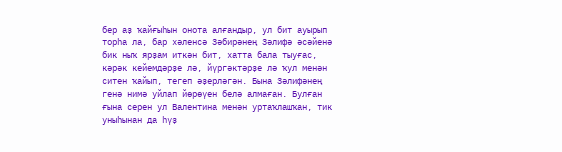бер аҙ ҡайғыһын онота алғандыр, ул бит ауырып торһа ла, бар хәленсә Зәбирәнең Зәлифә әсәйенә бик ныҡ ярҙам иткән бит, хатта бала тыуғас, кәрәк кейемдәрҙе лә, йүргәктәрҙе лә ҡул менән ситен ҡайып, тегеп әҙерләгән. Бына Зәлифәнең генә нимә уйлап йөрөүен белә алмаған. Булған ғына серен ул Валентина менән уртаҡлашҡан, тик уныһынан да һүҙ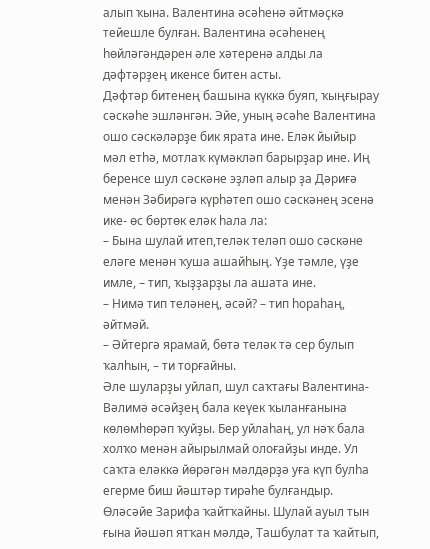алып ҡына. Валентина әсәһенә әйтмәҫкә тейешле булған. Валентина әсәһенең һөйләгәндәрен әле хәтеренә алды ла дәфтәрҙең икенсе битен асты.
Дәфтәр битенең башына күккә буяп, ҡыңғырау сәскәһе эшләнгән. Эйе, уның әсәһе Валентина ошо сәскәләрҙе бик ярата ине. Еләк йыйыр мәл етһә, мотлаҡ күмәкләп барырҙар ине. Иң беренсе шул сәскәне эҙләп алыр ҙа Дәриғә менән Зәбирәгә күрһәтеп ошо сәскәнең эсенә ике- өс бөртөк еләк һала ла:
– Бына шулай итеп,теләк теләп ошо сәскәне еләге менән ҡуша ашайһың. Үҙе тәмле, үҙе имле, – тип, ҡыҙҙарҙы ла ашата ине.
– Нимә тип теләнең, әсәй? – тип һораһаң, әйтмәй.
– Әйтергә ярамай, бөтә теләк тә сер булып ҡалһын, – ти торғайны.
Әле шуларҙы уйлап, шул саҡтағы Валентина- Вәлимә әсәйҙең бала кеүек ҡыланғанына көлөмһөрәп ҡуйҙы. Бер уйлаһаң, ул нәҡ бала холҡо менән айырылмай олоғайҙы инде. Ул саҡта еләккә йөрәгән мәлдәрҙә уға күп булһа егерме биш йәштәр тирәһе булғандыр. Өләсәйе Зарифа ҡайтҡайны. Шулай ауыл тын ғына йәшәп ятҡан мәлдә, Ташбулат та ҡайтып,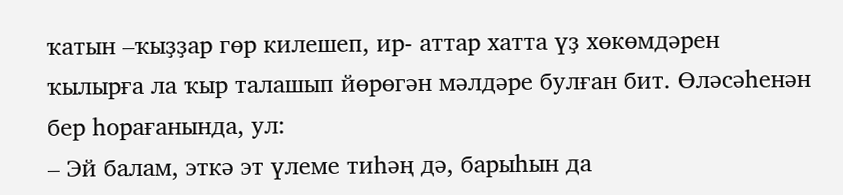ҡатын –ҡыҙҙар гөр килешеп, ир- аттар хатта үҙ хөкөмдәрен ҡылырға ла ҡыр талашып йөрөгән мәлдәре булған бит. Өләсәһенән бер һорағанында, ул:
– Эй балам, эткә эт үлеме тиһәң дә, барыһын да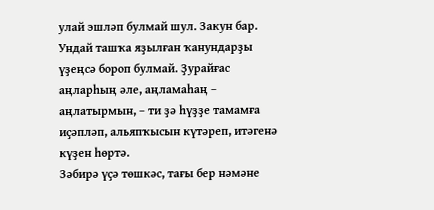улай эшләп булмай шул. Закун бар. Ундай ташҡа яҙылған ҡанундарҙы үҙеңсә бороп булмай. Ҙурайғас аңларһың әле, аңламаһаң – аңлатырмын, – ти ҙә һүҙҙе тамамға иҫәпләп, альяпҡысын күтәреп, итәгенә күҙен һөртә.
Зәбирә үҫә төшкәс, тағы бер нәмәне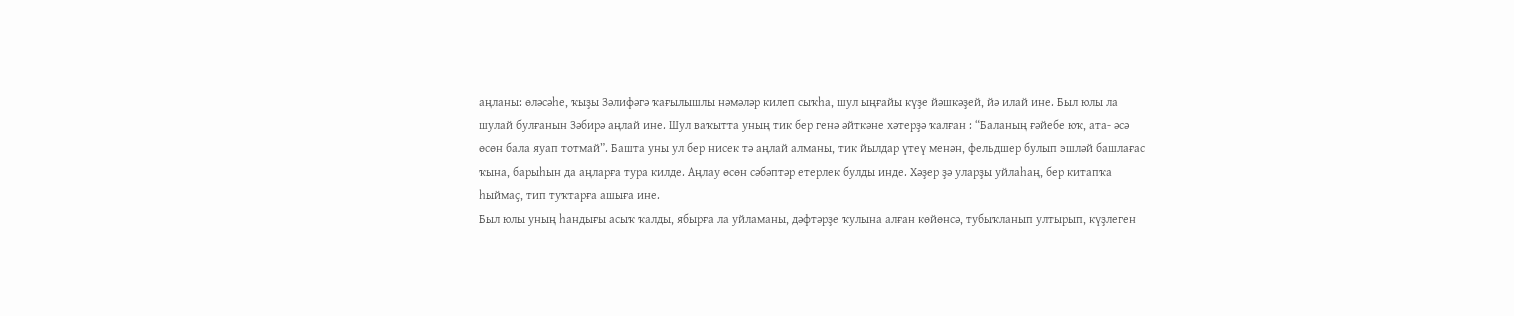аңланы: өләсәһе, ҡыҙы Зәлифәгә ҡағылышлы нәмәләр килеп сыҡһа, шул ыңғайы күҙе йәшкәҙей, йә илай ине. Был юлы ла шулай булғанын Зәбирә аңлай ине. Шул ваҡытта уның тик бер генә әйткәне хәтерҙә ҡалған : “Баланың ғәйебе юҡ, ата- әсә өсөн бала яуап тотмай”. Башта уны ул бер нисек тә аңлай алманы, тик йылдар үтеү менән, фельдшер булып эшләй башлағас ҡына, барыһын да аңларға тура килде. Аңлау өсөн сәбәптәр етерлек булды инде. Хәҙер ҙә уларҙы уйлаһаң, бер китапҡа һыймаҫ, тип туҡтарға ашыға ине.
Был юлы уның һандығы асыҡ ҡалды, ябырға ла уйламаны, дәфтәрҙе ҡулына алған көйөнсә, тубыҡланып ултырып, күҙлеген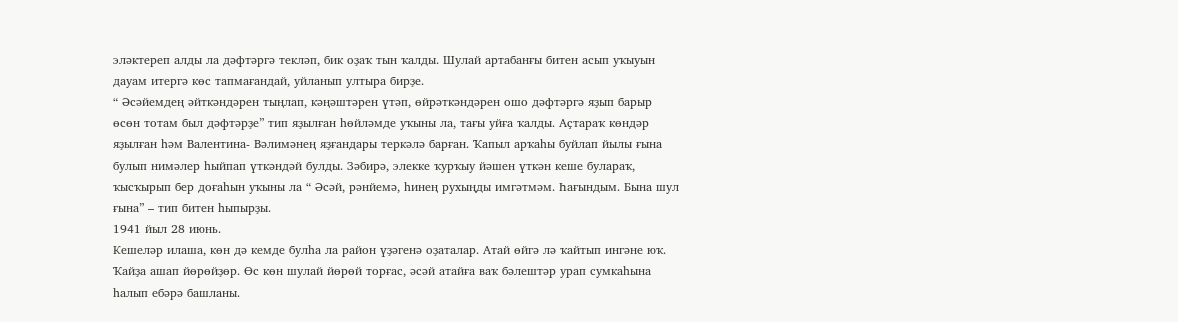эләктереп алды ла дәфтәргә текләп, бик оҙаҡ тын ҡалды. Шулай артабанғы битен асып уҡыуын дауам итергә көс тапмағандай, уйланып ултыра бирҙе.
“ Әсәйемдең әйткәндәрен тыңлап, кәңәштәрен үтәп, өйрәткәндәрен ошо дәфтәргә яҙып барыр өсөн тотам был дәфтәрҙе” тип яҙылған һөйләмде уҡыны ла, тағы уйға ҡалды. Аҫтараҡ көндәр яҙылған һәм Валентина- Вәлимәнең яҙғандары теркәлә барған. Ҡапыл арҡаһы буйлап йылы ғына булып нимәлер һыйпап үткәндәй булды. Зәбирә, элекке ҡурҡыу йәшен үткән кеше булараҡ, ҡысҡырып бер доғаһын уҡыны ла “ Әсәй, рәнйемә, һинең рухыңды имгәтмәм. Һағындым. Бына шул ғына” – тип битен һыпырҙы.
1941 йыл 28 июнь.
Кешеләр илаша, көн дә кемде булһа ла район үҙәгенә оҙаталар. Атай өйгә лә ҡайтып ингәне юҡ. Ҡайҙа ашап йөрөйҙөр. Өс көн шулай йөрөй торғас, әсәй атайға ваҡ бәлештәр урап сумкаһына һалып ебәрә башланы.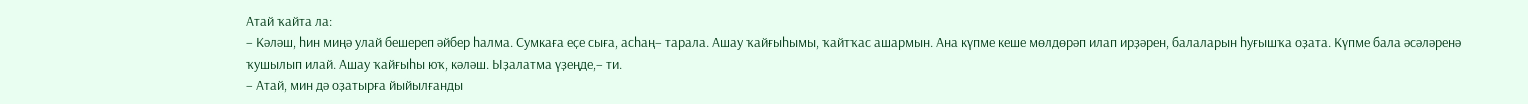Атай ҡайта ла:
– Кәләш, һин миңә улай бешереп әйбер һалма. Сумкаға еҫе сыға, асһаң– тарала. Ашау ҡайғыһымы, ҡайтҡас ашармын. Ана күпме кеше мөлдөрәп илап ирҙәрен, балаларын һуғышҡа оҙата. Күпме бала әсәләренә ҡушылып илай. Ашау ҡайғыһы юҡ, кәләш. Ыҙалатма үҙеңде,– ти.
– Атай, мин дә оҙатырға йыйылғанды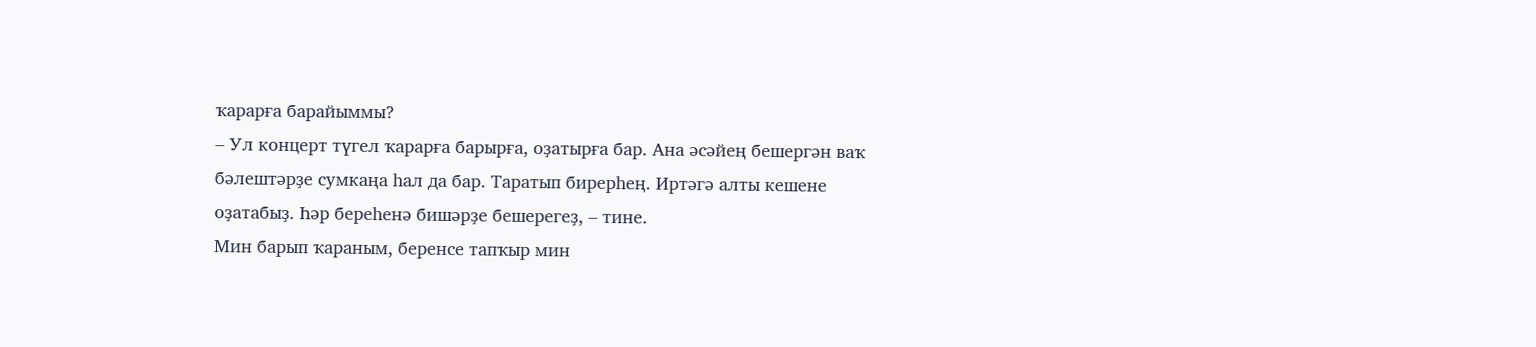ҡарарға барайыммы?
– Ул концерт түгел ҡарарға барырға, оҙатырға бар. Ана әсәйең бешергән ваҡ бәлештәрҙе сумкаңа һал да бар. Таратып бирерһең. Иртәгә алты кешене оҙатабыҙ. Һәр береһенә бишәрҙе бешерегеҙ, – тине.
Мин барып ҡараным, беренсе тапҡыр мин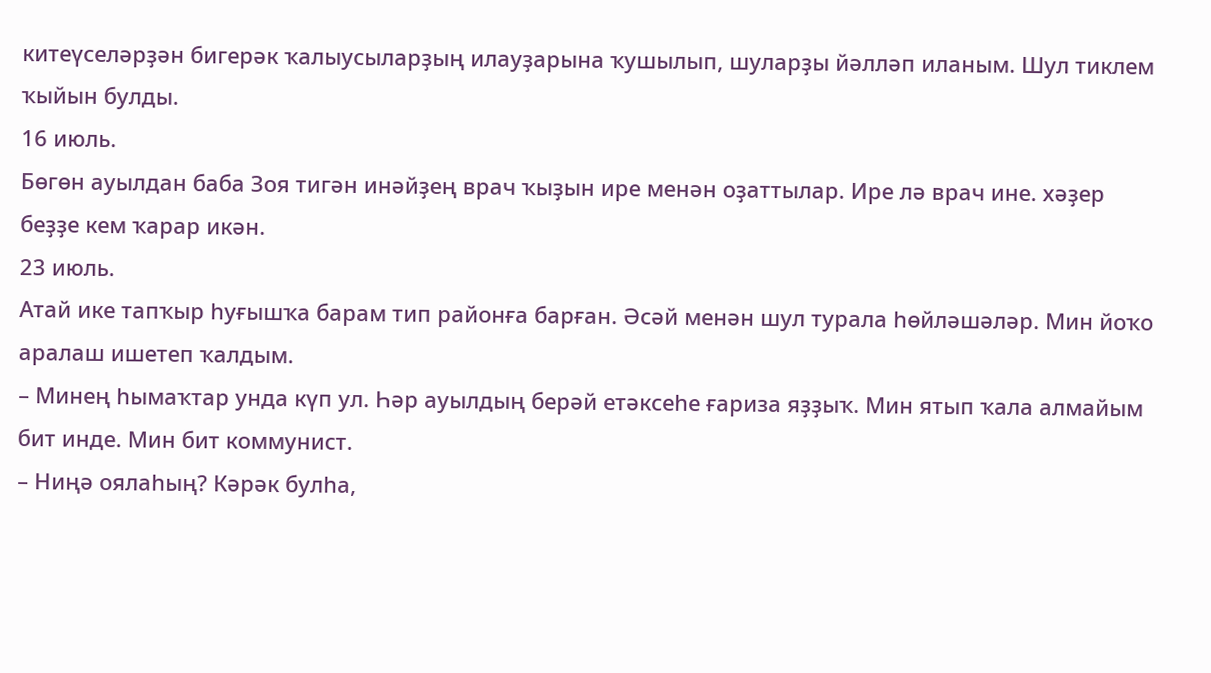китеүселәрҙән бигерәк ҡалыусыларҙың илауҙарына ҡушылып, шуларҙы йәлләп иланым. Шул тиклем ҡыйын булды.
16 июль.
Бөгөн ауылдан баба Зоя тигән инәйҙең врач ҡыҙын ире менән оҙаттылар. Ире лә врач ине. хәҙер беҙҙе кем ҡарар икән.
23 июль.
Атай ике тапҡыр һуғышҡа барам тип районға барған. Әсәй менән шул турала һөйләшәләр. Мин йоҡо аралаш ишетеп ҡалдым.
– Минең һымаҡтар унда күп ул. Һәр ауылдың берәй етәксеһе ғариза яҙҙыҡ. Мин ятып ҡала алмайым бит инде. Мин бит коммунист.
– Ниңә оялаһың? Кәрәк булһа,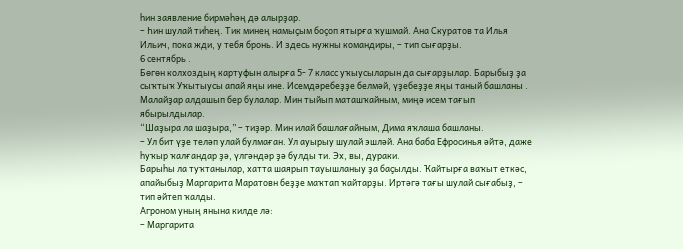һин заявление бирмәһәң дә алырҙар.
– Һин шулай тиһең. Тик минең намыҫым боҫоп ятырға ҡушмай. Ана Скуратов та Илья Ильич, пока жди, у тебя бронь. И здесь нужны командиры, – тип сығарҙы.
6 сентябрь .
Бөгөн колхоздың картуфын алырға 5- 7 класс уҡыусыларын да сығарҙылар. Барыбыҙ ҙа сыҡтыҡ Уҡытыусы апай яңы ине. Исемдәребеҙҙе белмәй, үҙебеҙҙе яңы таный башланы . Малайҙар алдашып бер булалар. Мин тыйып маташҡайным, миңә исем тағып ябырылдылар.
“Шаҙыра ла шаҙыра,” – тиҙәр. Мин илай башлағайным, Дима яҡлаша башланы.
– Ул бит үҙе теләп улай булмаған. Ул ауырыу шулай эшләй. Ана баба Ефросинья әйтә, даже һуҡыр ҡалғандар ҙә, үлгәндәр ҙә булды ти. Эх, вы, дураки.
Барыһы ла туҡтанылар, хатта шаярып тауышланыу ҙа баҫылды. Ҡайтырға ваҡыт еткәс, апайыбыҙ Маргарита Маратовн беҙҙе маҡтап ҡайтарҙы. Иртәгә тағы шулай сығабыҙ, – тип әйтеп ҡалды.
Агроном уның янына килде лә:
– Маргарита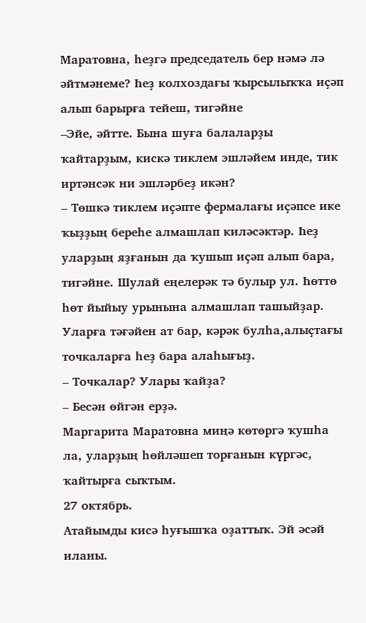Маратовна, һеҙгә председатель бер нәмә лә әйтмәнеме? Һеҙ колхоздағы ҡырсылыҡҡа иҫәп алып барырға тейеш, тигәйне
–Эйе, әйтте. Бына шуға балаларҙы ҡайтарҙым, кискә тиклем эшләйем инде, тик иртәнсәк ни эшләрбеҙ икән?
– Төшкә тиклем иҫәпте фермалағы иҫәпсе ике ҡыҙҙың береһе алмашлап киләсәктәр. Һеҙ уларҙың яҙғанын да ҡушып иҫәп алып бара, тигәйне. Шулай еңелерәк тә булыр ул. Һөттө һөт йыйыу урынына алмашлап ташыйҙар. Уларға тәғәйен ат бар, кәрәк булһа,алыҫтағы точкаларға һеҙ бара алаһығыҙ.
– Точкалар? Улары ҡайҙа?
– Бесән өйгән ерҙә.
Маргарита Маратовна миңә көтөргә ҡушһа ла, уларҙың һөйләшеп торғанын күргәс, ҡайтырға сыҡтым.
27 октябрь.
Атайымды кисә һуғышҡа оҙаттыҡ. Эй әсәй иланы.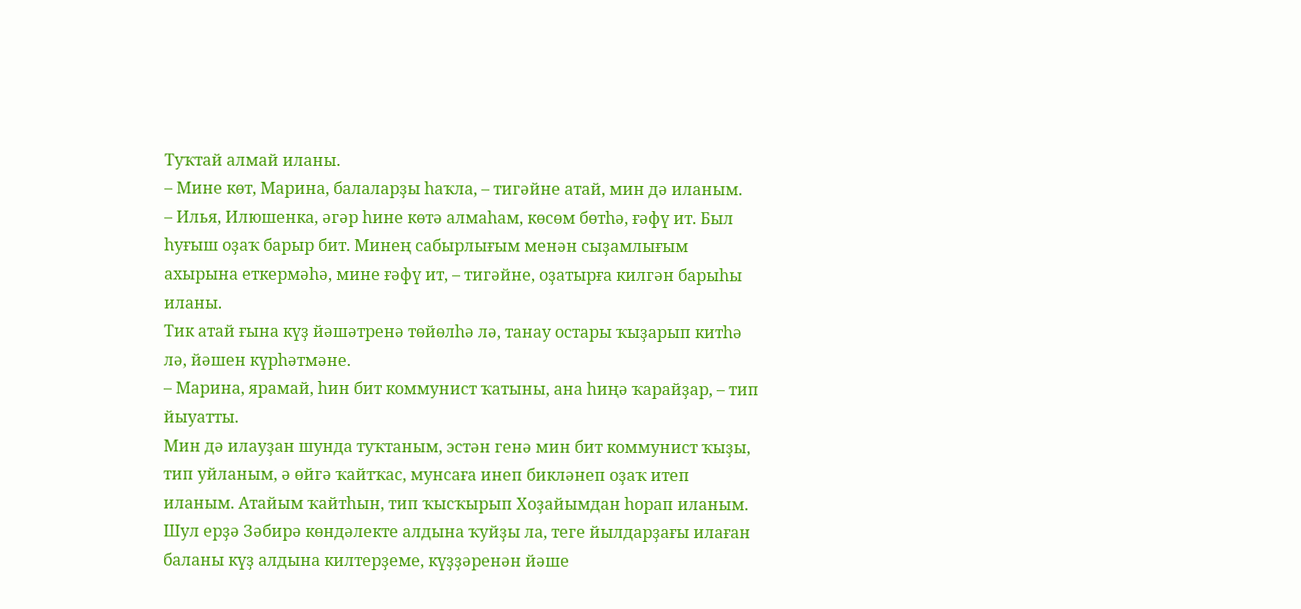Туҡтай алмай иланы.
– Мине көт, Марина, балаларҙы һаҡла, – тигәйне атай, мин дә иланым.
– Илья, Илюшенка, әгәр һине көтә алмаһам, көсөм бөтһә, ғәфү ит. Был һуғыш оҙаҡ барыр бит. Минең сабырлығым менән сыҙамлығым ахырына еткермәһә, мине ғәфү ит, – тигәйне, оҙатырға килгән барыһы иланы.
Тик атай ғына күҙ йәшәтренә төйөлһә лә, танау остары ҡыҙарып китһә лә, йәшен күрһәтмәне.
– Марина, ярамай, һин бит коммунист ҡатыны, ана һиңә ҡарайҙар, – тип йыуатты.
Мин дә илауҙан шунда туҡтаным, эстән генә мин бит коммунист ҡыҙы, тип уйланым, ә өйгә ҡайтҡас, мунсаға инеп бикләнеп оҙаҡ итеп иланым. Атайым ҡайтһын, тип ҡысҡырып Хоҙайымдан һорап иланым.
Шул ерҙә Зәбирә көндәлекте алдына ҡуйҙы ла, теге йылдарҙағы илаған баланы күҙ алдына килтерҙеме, күҙҙәренән йәше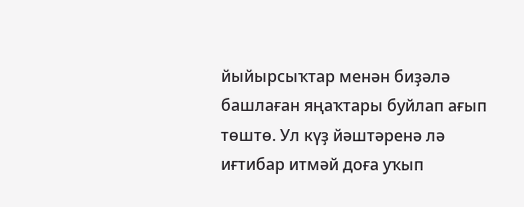йыйырсыҡтар менән биҙәлә башлаған яңаҡтары буйлап ағып төштө. Ул күҙ йәштәренә лә иғтибар итмәй доға уҡып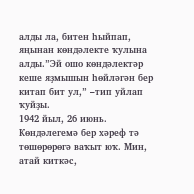алды ла, битен һыйпап, яңынан көндәлекте ҡулына алды.”Эй ошо көндәлектәр кеше яҙмышын һөйләгән бер китап бит ул,” –тип уйлап ҡуйҙы.
1942 йыл, 26 июнь.
Көндәлегемә бер хәреф тә төшөрөрөгә ваҡыт юҡ. Мин, атай киткәс,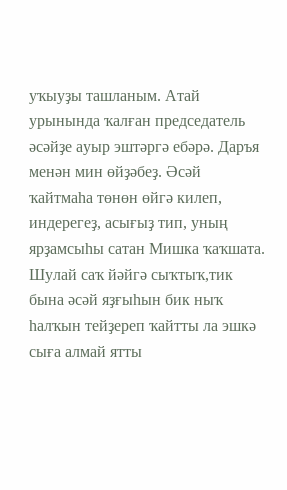уҡыуҙы ташланым. Атай урынында ҡалған председатель әсәйҙе ауыр эштәргә ебәрә. Даръя менән мин өйҙәбеҙ. Әсәй ҡайтмаһа төнөн өйгә килеп, индерегеҙ, асығыҙ тип, уның ярҙамсыһы сатан Мишка ҡаҡшата. Шулай саҡ йәйгә сыҡтыҡ,тик бына әсәй яҙғыһын бик ныҡ һалҡын тейҙереп ҡайтты ла эшкә сыға алмай ятты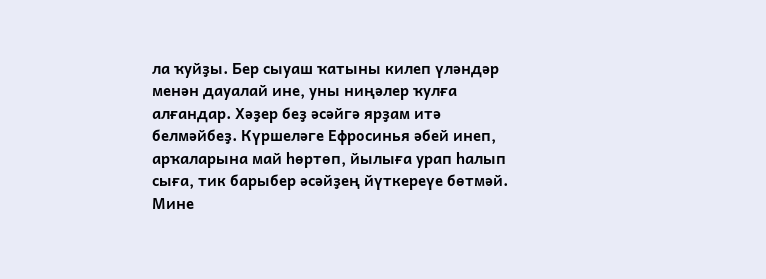ла ҡуйҙы. Бер сыуаш ҡатыны килеп үләндәр менән дауалай ине, уны ниңәлер ҡулға алғандар. Хәҙер беҙ әсәйгә ярҙам итә белмәйбеҙ. Күршеләге Ефросинья әбей инеп, арҡаларына май һөртөп, йылыға урап һалып сыға, тик барыбер әсәйҙең йүткереүе бөтмәй. Мине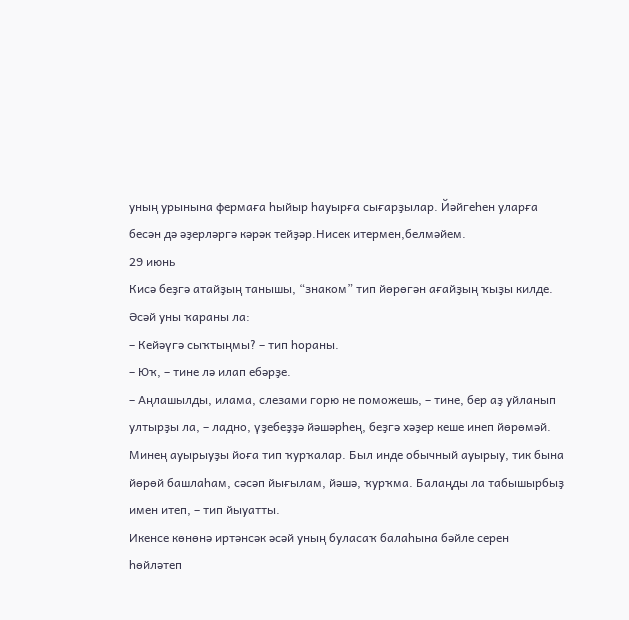уның урынына фермаға һыйыр һауырға сығарҙылар. Йәйгеһен уларға бесән дә әҙерләргә кәрәк тейҙәр.Нисек итермен,белмәйем.
29 июнь
Кисә беҙгә атайҙың танышы, “знаком” тип йөрөгән ағайҙың ҡыҙы килде. Әсәй уны ҡараны ла:
– Кейәүгә сыҡтыңмы? – тип һораны.
– Юҡ, – тине лә илап ебәрҙе.
– Аңлашылды, илама, слезами горю не поможешь, – тине, бер аҙ уйланып ултырҙы ла, – ладно, үҙебеҙҙә йәшәрһең, беҙгә хәҙер кеше инеп йөрөмәй. Минең ауырыуҙы йоға тип ҡурҡалар. Был инде обычный ауырыу, тик бына йөрөй башлаһам, сәсәп йығылам, йәшә, ҡурҡма. Балаңды ла табышырбыҙ имен итеп, – тип йыуатты.
Икенсе көнөнә иртәнсәк әсәй уның буласаҡ балаһына бәйле серен һөйләтеп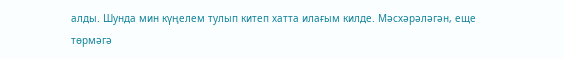алды. Шунда мин күңелем тулып китеп хатта илағым килде. Мәсхәрәләгән, еще төрмәгә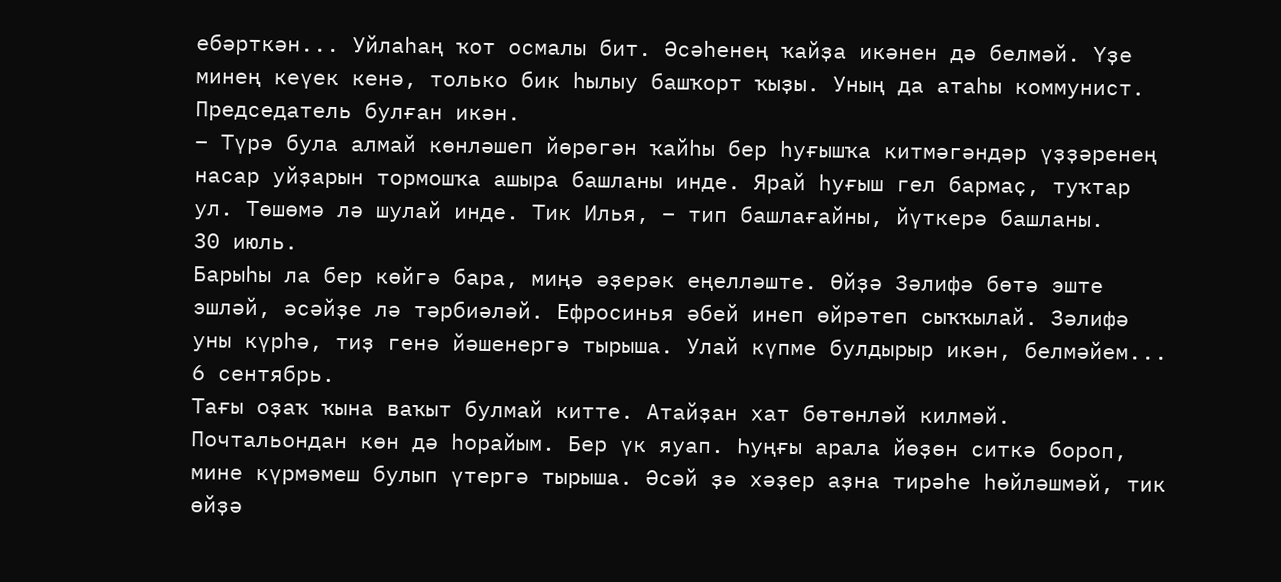ебәрткән... Уйлаһаң ҡот осмалы бит. Әсәһенең ҡайҙа икәнен дә белмәй. Үҙе минең кеүек кенә, только бик һылыу башҡорт ҡыҙы. Уның да атаһы коммунист. Председатель булған икән.
– Түрә була алмай көнләшеп йөрөгән ҡайһы бер һуғышҡа китмәгәндәр үҙҙәренең насар уйҙарын тормошҡа ашыра башланы инде. Ярай һуғыш гел бармаҫ, туҡтар ул. Төшөмә лә шулай инде. Тик Илья, – тип башлағайны, йүткерә башланы.
30 июль.
Барыһы ла бер көйгә бара, миңә әҙерәк еңелләште. Өйҙә Зәлифә бөтә эште эшләй, әсәйҙе лә тәрбиәләй. Ефросинья әбей инеп өйрәтеп сыҡҡылай. Зәлифә уны күрһә, тиҙ генә йәшенергә тырыша. Улай күпме булдырыр икән, белмәйем...
6 сентябрь.
Тағы оҙаҡ ҡына ваҡыт булмай китте. Атайҙан хат бөтөнләй килмәй. Почтальондан көн дә һорайым. Бер үк яуап. Һуңғы арала йөҙөн ситкә бороп, мине күрмәмеш булып үтергә тырыша. Әсәй ҙә хәҙер аҙна тирәһе һөйләшмәй, тик өйҙә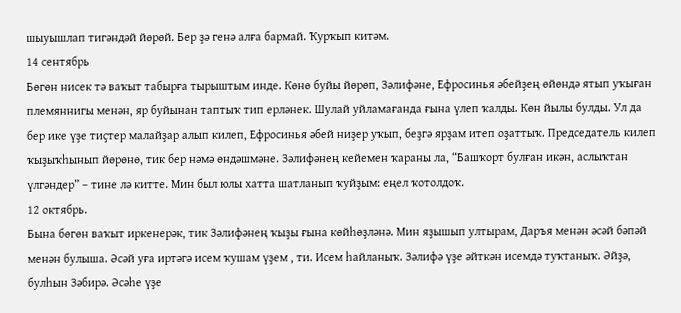шыуышлап тигәндәй йөрөй. Бер ҙә генә алға бармай. Ҡурҡып китәм.
14 сентябрь
Бөгөн нисек тә ваҡыт табырға тырыштым инде. Көнө буйы йөрөп, Зәлифәне, Ефросинья әбейҙең өйөндә ятып уҡыған племяннигы менән, яр буйынан таптыҡ тип ерләнек. Шулай уйламағанда ғына үлеп ҡалды. Көн йылы булды. Ул да бер ике үҙе тиҫтер малайҙар алып килеп, Ефросинья әбей ниҙер уҡып, беҙгә ярҙам итеп оҙаттыҡ. Председатель килеп ҡыҙыҡһынып йөрөнө, тик бер нәмә өндәшмәне. Зәлифәнең кейемен ҡараны ла, “Башҡорт булған икән, аслыҡтан үлгәндер” – тине лә китте. Мин был юлы хатта шатланып ҡуйҙым: еңел ҡотолдоҡ.
12 октябрь.
Бына бөгөн ваҡыт иркенерәк, тик Зәлифәнең ҡыҙы ғына көйһөҙләнә. Мин яҙышып ултырам, Даръя менән әсәй бәпәй менән булыша. Әсәй уға иртәгә исем ҡушам үҙем , ти. Исем һайланыҡ. Зәлифә үҙе әйткән исемдә туҡтаныҡ. Әйҙә, булһын Зәбирә. Әсәһе үҙе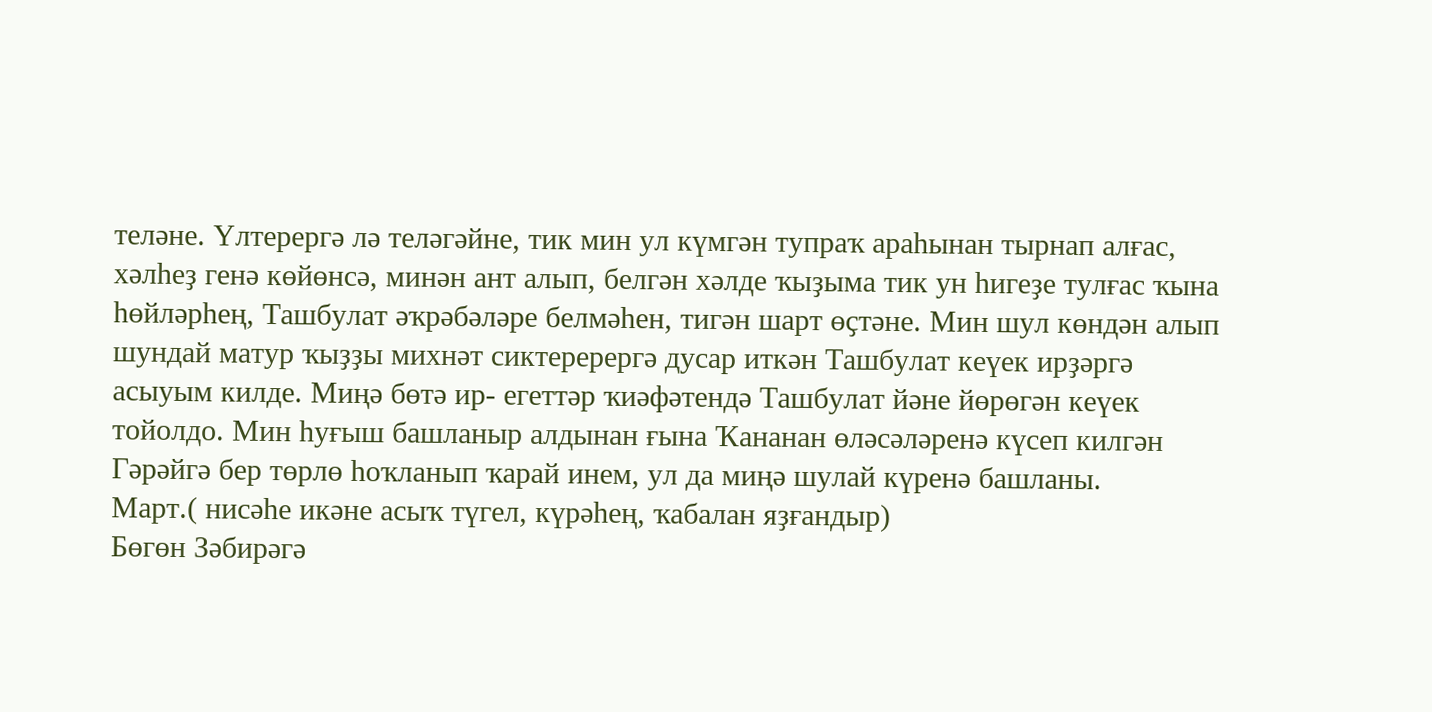теләне. Үлтерергә лә теләгәйне, тик мин ул күмгән тупраҡ араһынан тырнап алғас, хәлһеҙ генә көйөнсә, минән ант алып, белгән хәлде ҡыҙыма тик ун һигеҙе тулғас ҡына һөйләрһең, Ташбулат әҡрәбәләре белмәһен, тигән шарт өҫтәне. Мин шул көндән алып шундай матур ҡыҙҙы михнәт сиктеререргә дусар иткән Ташбулат кеүек ирҙәргә асыуым килде. Миңә бөтә ир- егеттәр ҡиәфәтендә Ташбулат йәне йөрөгән кеүек тойолдо. Мин һуғыш башланыр алдынан ғына Ҡананан өләсәләренә күсеп килгән Гәрәйгә бер төрлө һоҡланып ҡарай инем, ул да миңә шулай күренә башланы.
Март.( нисәһе икәне асыҡ түгел, күрәһең, ҡабалан яҙғандыр)
Бөгөн Зәбирәгә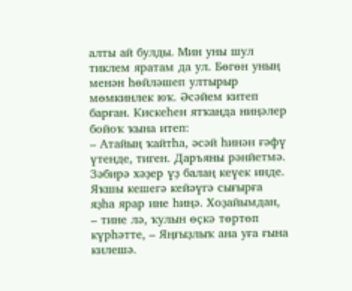алты ай булды. Мин уны шул тиклем яратам да ул. Бөгөн уның менән һөйләшеп ултырыр мөмкинлек юҡ. Әсәйем китеп барған. Кискеһен ятҡанда ниңәлер бойоҡ ҡына итеп:
– Атайың ҡайтһа, әсәй һинән ғәфү үтенде, тиген. Даръяны рәнйетмә. Зәбирә хәҙер үҙ балаң кеүек инде. Яҡшы кешегә кейәүгә сығырға яҙһа ярар ине һиңә. Хоҙайымдан, – тине лә, ҡулын өҫкә төртөп күрһәтте, – Яңғыҙлыҡ ана уға ғына килешә.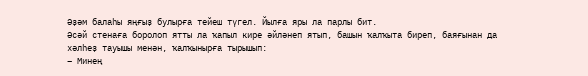Әҙәм балаһы яңғыҙ булырға тейеш түгел. Йылға яры ла парлы бит.
Әсәй стенаға боролоп ятты ла ҡапыл кире әйләнеп ятып, башын ҡалҡыта биреп, баяғынан да хәлһеҙ тауышы менән, ҡалҡынырға тырышып:
– Минең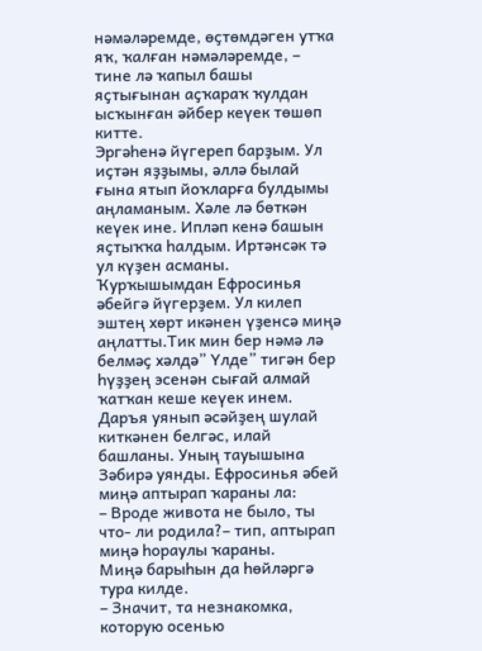нәмәләремде, өҫтөмдәген утҡа яҡ, ҡалған нәмәләремде, – тине лә ҡапыл башы яҫтығынан аҫҡараҡ ҡулдан ысҡынған әйбер кеүек төшөп китте.
Эргәһенә йүгереп барҙым. Ул иҫтән яҙҙымы, әллә былай ғына ятып йоҡларға булдымы аңламаным. Хәле лә бөткән кеүек ине. Ипләп кенә башын яҫтыҡҡа һалдым. Иртәнсәк тә ул күҙен асманы. Ҡурҡышымдан Ефросинья әбейгә йүгерҙем. Ул килеп эштең хөрт икәнен үҙенсә миңә аңлатты.Тик мин бер нәмә лә белмәҫ хәлдә” Үлде” тигән бер һүҙҙең эсенән сығай алмай ҡатҡан кеше кеүек инем. Даръя уянып әсәйҙең шулай киткәнен белгәс, илай башланы. Уның тауышына Зәбирә уянды. Ефросинья әбей миңә аптырап ҡараны ла:
– Вроде живота не было, ты что- ли родила?– тип, аптырап миңә һораулы ҡараны.
Миңә барыһын да һөйләргә тура килде.
– Значит, та незнакомка, которую осенью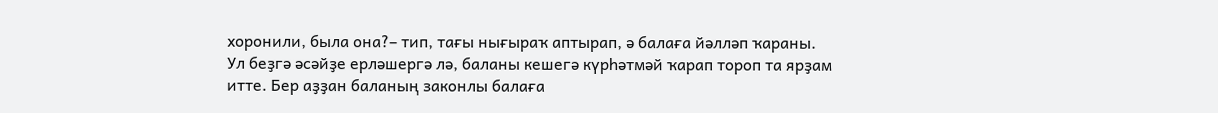хоронили, была она?– тип, тағы нығыраҡ аптырап, ә балаға йәлләп ҡараны.
Ул беҙгә әсәйҙе ерләшергә лә, баланы кешегә күрһәтмәй ҡарап тороп та ярҙам итте. Бер аҙҙан баланың законлы балаға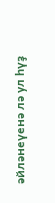әйләнеүенә лә ул һүҙ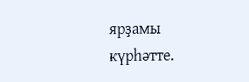ярҙамы күрһәтте.